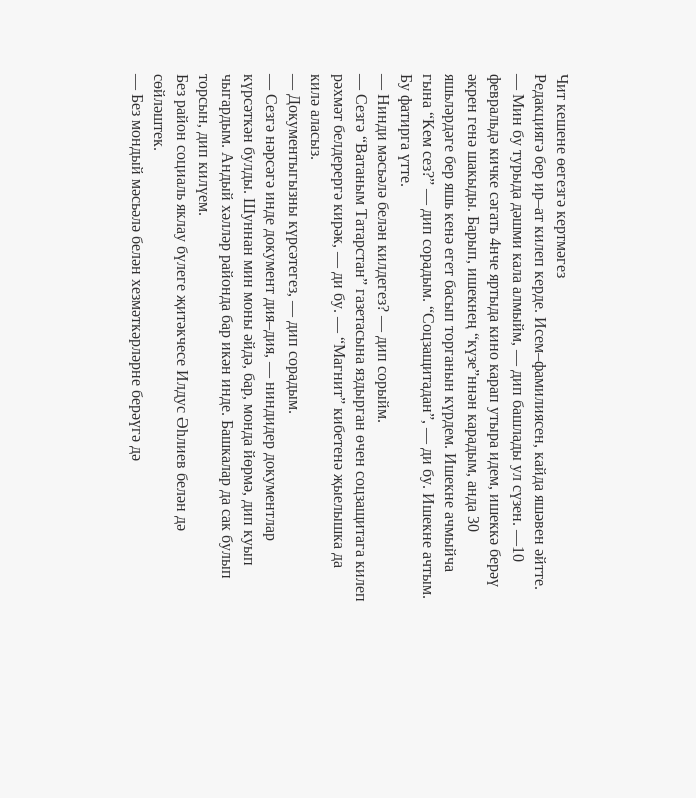Чит кешене өегезгә кертмәгез
Редакциягә бер ир–ат килеп керде. Исем–фамилиясен, кайда яшәвен әйтте.
— Мин бу турыда дәшми кала алмыйм, — дип башлады ул сүзен. —10 февральдә кичке сәгать 4нче яртыда кино карап утыра идем, ишеккә берәү әкрен генә шакыды. Барып, ишекнең “күзе”ннән карадым, анда 30 яшьләрдәге бер яшь кенә егет басып торганын күрдем. Ишекне ачмыйча гына “Кем сез?” — дип сорадым. “Соцзащитадан”, — ди бу. Ишекне ачтым. Бу фатирга үтте.
— Нинди мәсьәлә белән килдегез? — дип сорыйм.
— Сезгә “Ватаным Татарстан” газетасына яздырган өчен соцзащитага килеп рәхмәт белдерергә кирәк, — ди бу. — “Магнит” кибетенә җыелышка да килә аласыз.
— Документыгызны күрсәтегез, — дип сорадым.
— Сезгә нәрсәгә инде документ дия–дия, — ниндидер документлар күрсәткән булды. Шуннан мин моны әйдә, бар, монда йөрмә, дип куып чыгардым. Андый хәлләр районда бар икән инде. Башкалар да сак булып торсын, дип килүем.
Без район социаль яклау бүлеге җитәкчесе Илдус Әһлиев белән дә сөйләштек.
— Без мондый мәсьәлә белән хезмәткәрләрне берәүгә дә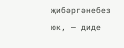җибәргәнебез юк, — диде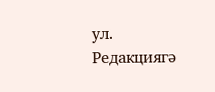ул.
Редакциягә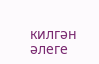килгән әлеге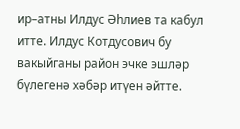ир–атны Илдус Әһлиев та кабул итте. Илдус Котдусович бу вакыйганы район эчке эшләр бүлегенә хәбәр итүен әйтте.